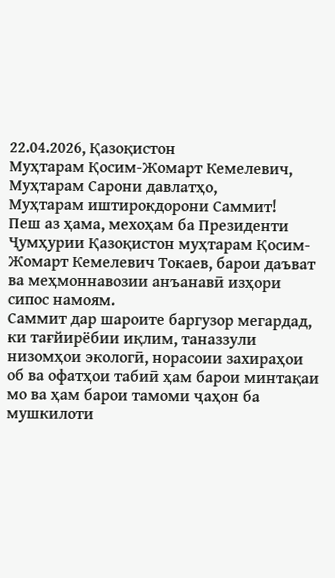22.04.2026, Қазоқистон
Муҳтарам Қосим-Жомарт Кемелевич,
Муҳтарам Сарони давлатҳо,
Муҳтарам иштирокдорони Саммит!
Пеш аз ҳама, мехоҳам ба Президенти Ҷумҳурии Қазоқистон муҳтарам Қосим-Жомарт Кемелевич Токаев, барои даъват ва меҳмоннавозии анъанавӣ изҳори сипос намоям.
Саммит дар шароите баргузор мегардад, ки тағйирёбии иқлим, таназзули низомҳои экологӣ, норасоии захираҳои об ва офатҳои табиӣ ҳам барои минтақаи мо ва ҳам барои тамоми ҷаҳон ба мушкилоти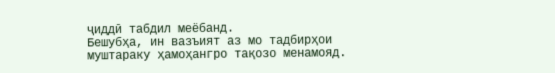ҷиддӣ табдил меёбанд.
Бешубҳа, ин вазъият аз мо тадбирҳои муштараку ҳамоҳангро тақозо менамояд.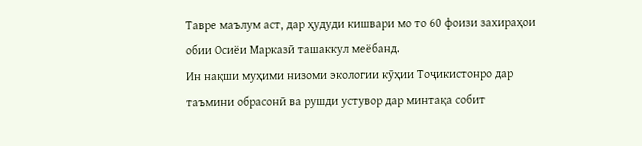Тавре маълум аст, дар ҳудуди кишвари мо то 60 фоизи захираҳои обии Осиёи Марказӣ ташаккул меёбанд.
Ин нақши муҳими низоми экологии кӯҳии Тоҷикистонро дар таъмини обрасонӣ ва рушди устувор дар минтақа собит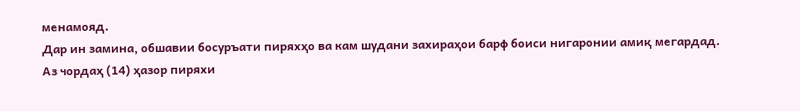менамояд.
Дар ин замина, обшавии босуръати пиряхҳо ва кам шудани захираҳои барф боиси нигаронии амиқ мегардад.
Аз чордаҳ (14) ҳазор пиряхи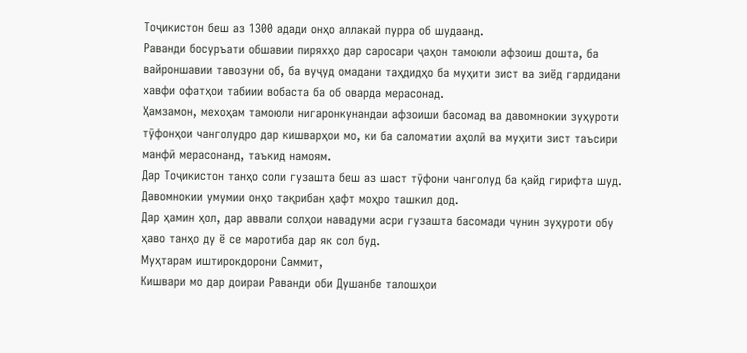Тоҷикистон беш аз 1300 адади онҳо аллакай пурра об шудаанд.
Раванди босуръати обшавии пиряхҳо дар саросари ҷаҳон тамоюли афзоиш дошта, ба вайроншавии тавозуни об, ба вуҷуд омадани таҳдидҳо ба муҳити зист ва зиёд гардидани хавфи офатҳои табиии вобаста ба об оварда мерасонад.
Ҳамзамон, мехоҳам тамоюли нигаронкунандаи афзоиши басомад ва давомнокии зуҳуроти тӯфонҳои чанголудро дар кишварҳои мо, ки ба саломатии аҳолӣ ва муҳити зист таъсири манфӣ мерасонанд, таъкид намоям.
Дар Тоҷикистон танҳо соли гузашта беш аз шаст тӯфони чанголуд ба қайд гирифта шуд.
Давомнокии умумии онҳо тақрибан ҳафт моҳро ташкил дод.
Дар ҳамин ҳол, дар аввали солҳои навадуми асри гузашта басомади чунин зуҳуроти обу ҳаво танҳо ду ё се маротиба дар як сол буд.
Муҳтарам иштирокдорони Саммит,
Кишвари мо дар доираи Раванди оби Душанбе талошҳои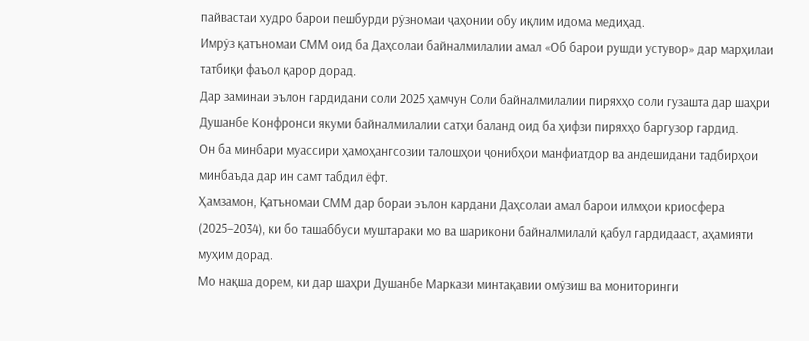пайвастаи худро барои пешбурди рӯзномаи ҷаҳонии обу иқлим идома медиҳад.
Имрӯз қатъномаи СММ оид ба Даҳсолаи байналмилалии амал «Об барои рушди устувор» дар марҳилаи татбиқи фаъол қарор дорад.
Дар заминаи эълон гардидани соли 2025 ҳамчун Соли байналмилалии пиряхҳо соли гузашта дар шаҳри Душанбе Конфронси якуми байналмилалии сатҳи баланд оид ба ҳифзи пиряхҳо баргузор гардид.
Он ба минбари муассири ҳамоҳангсозии талошҳои ҷонибҳои манфиатдор ва андешидани тадбирҳои минбаъда дар ин самт табдил ёфт.
Ҳамзамон, Қатъномаи СММ дар бораи эълон кардани Даҳсолаи амал барои илмҳои криосфера (2025–2034), ки бо ташаббуси муштараки мо ва шарикони байналмилалӣ қабул гардидааст, аҳамияти муҳим дорад.
Мо нақша дорем, ки дар шаҳри Душанбе Маркази минтақавии омӯзиш ва мониторинги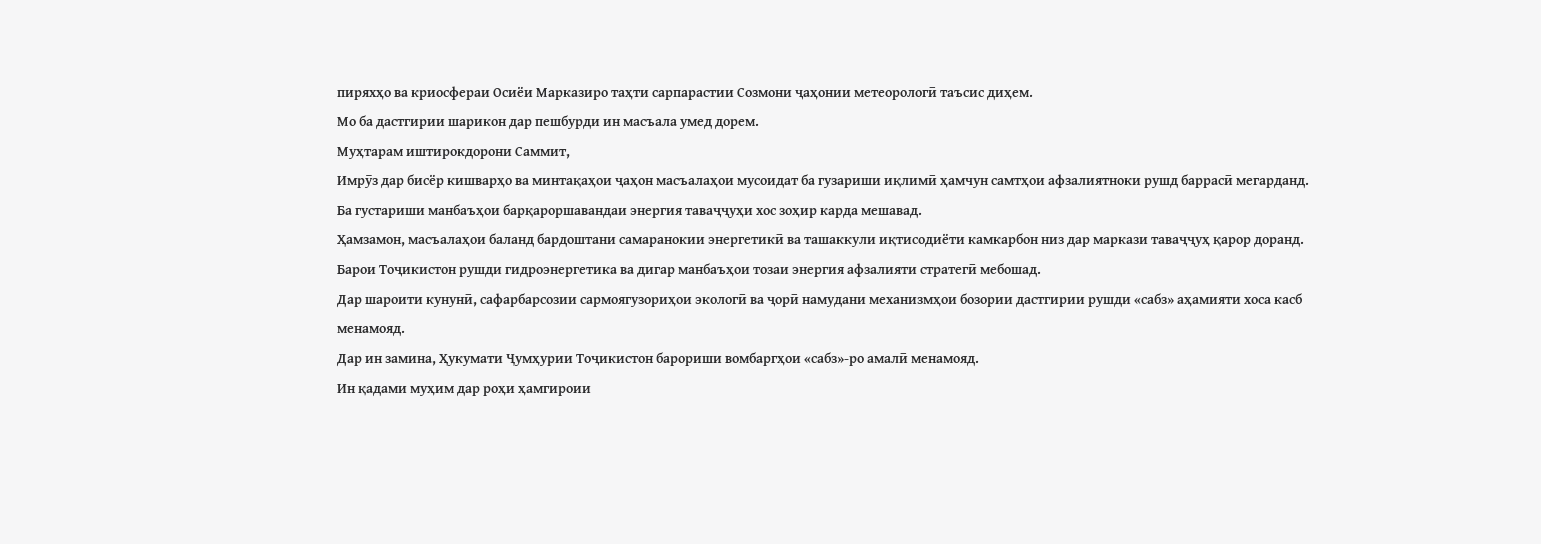пиряхҳо ва криосфераи Осиёи Марказиро таҳти сарпарастии Созмони ҷаҳонии метеорологӣ таъсис диҳем.
Мо ба дастгирии шарикон дар пешбурди ин масъала умед дорем.
Муҳтарам иштирокдорони Саммит,
Имрӯз дар бисёр кишварҳо ва минтақаҳои ҷаҳон масъалаҳои мусоидат ба гузариши иқлимӣ ҳамчун самтҳои афзалиятноки рушд баррасӣ мегарданд.
Ба густариши манбаъҳои барқароршавандаи энергия таваҷҷуҳи хос зоҳир карда мешавад.
Ҳамзамон, масъалаҳои баланд бардоштани самаранокии энергетикӣ ва ташаккули иқтисодиёти камкарбон низ дар маркази таваҷҷуҳ қарор доранд.
Барои Тоҷикистон рушди гидроэнергетика ва дигар манбаъҳои тозаи энергия афзалияти стратегӣ мебошад.
Дар шароити кунунӣ, сафарбарсозии сармоягузориҳои экологӣ ва ҷорӣ намудани механизмҳои бозории дастгирии рушди «сабз» аҳамияти хоса касб менамояд.
Дар ин замина, Ҳукумати Ҷумҳурии Тоҷикистон барориши вомбаргҳои «сабз»-ро амалӣ менамояд.
Ин қадами муҳим дар роҳи ҳамгироии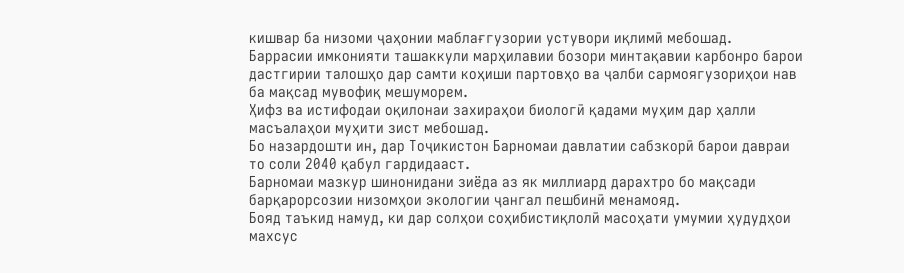кишвар ба низоми ҷаҳонии маблағгузории устувори иқлимӣ мебошад.
Баррасии имконияти ташаккули марҳилавии бозори минтақавии карбонро барои дастгирии талошҳо дар самти коҳиши партовҳо ва ҷалби сармоягузориҳои нав ба мақсад мувофиқ мешуморем.
Ҳифз ва истифодаи оқилонаи захираҳои биологӣ қадами муҳим дар ҳалли масъалаҳои муҳити зист мебошад.
Бо назардошти ин, дар Тоҷикистон Барномаи давлатии сабзкорӣ барои давраи то соли 2040 қабул гардидааст.
Барномаи мазкур шинонидани зиёда аз як миллиард дарахтро бо мақсади барқарорсозии низомҳои экологии ҷангал пешбинӣ менамояд.
Бояд таъкид намуд, ки дар солҳои соҳибистиқлолӣ масоҳати умумии ҳудудҳои махсус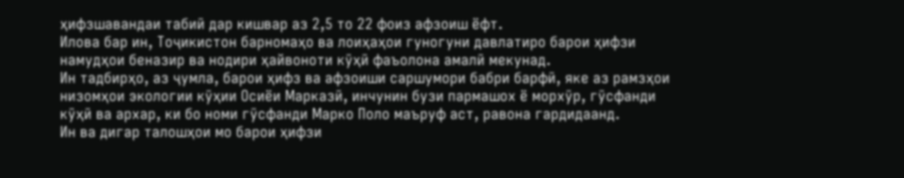ҳифзшавандаи табиӣ дар кишвар аз 2,5 то 22 фоиз афзоиш ёфт.
Илова бар ин, Тоҷикистон барномаҳо ва лоиҳаҳои гуногуни давлатиро барои ҳифзи намудҳои беназир ва нодири ҳайвоноти кӯҳӣ фаъолона амалӣ мекунад.
Ин тадбирҳо, аз ҷумла, барои ҳифз ва афзоиши саршумори бабри барфӣ, яке аз рамзҳои низомҳои экологии кӯҳии Осиёи Марказӣ, инчунин бузи пармашох ё морхӯр, гӯсфанди кӯҳӣ ва архар, ки бо номи гӯсфанди Марко Поло маъруф аст, равона гардидаанд.
Ин ва дигар талошҳои мо барои ҳифзи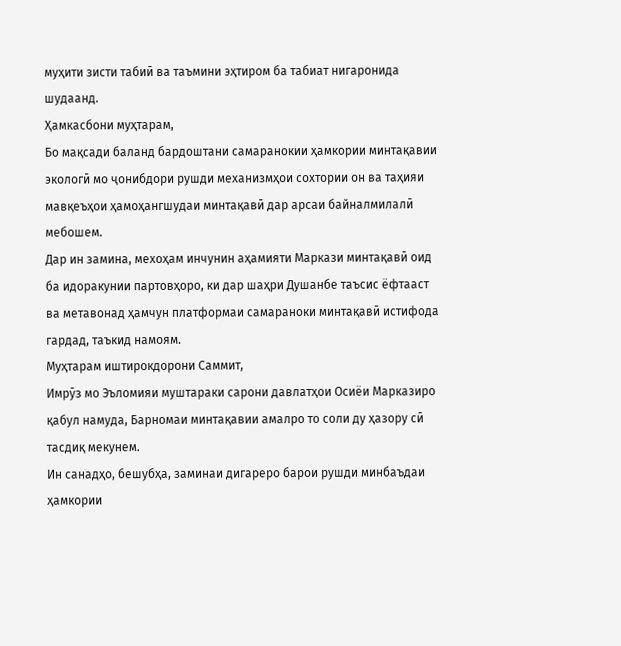муҳити зисти табиӣ ва таъмини эҳтиром ба табиат нигаронида шудаанд.
Ҳамкасбони муҳтарам,
Бо мақсади баланд бардоштани самаранокии ҳамкории минтақавии экологӣ мо ҷонибдори рушди механизмҳои сохтории он ва таҳияи мавқеъҳои ҳамоҳангшудаи минтақавӣ дар арсаи байналмилалӣ мебошем.
Дар ин замина, мехоҳам инчунин аҳамияти Маркази минтақавӣ оид ба идоракунии партовҳоро, ки дар шаҳри Душанбе таъсис ёфтааст ва метавонад ҳамчун платформаи самараноки минтақавӣ истифода гардад, таъкид намоям.
Муҳтарам иштирокдорони Саммит,
Имрӯз мо Эъломияи муштараки сарони давлатҳои Осиёи Марказиро қабул намуда, Барномаи минтақавии амалро то соли ду ҳазору сӣ тасдиқ мекунем.
Ин санадҳо, бешубҳа, заминаи дигареро барои рушди минбаъдаи ҳамкории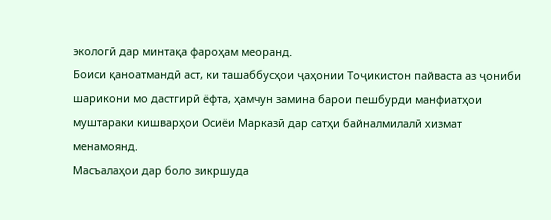экологӣ дар минтақа фароҳам меоранд.
Боиси қаноатмандӣ аст, ки ташаббусҳои ҷаҳонии Тоҷикистон пайваста аз ҷониби шарикони мо дастгирӣ ёфта, ҳамчун замина барои пешбурди манфиатҳои муштараки кишварҳои Осиёи Марказӣ дар сатҳи байналмилалӣ хизмат менамоянд.
Масъалаҳои дар боло зикршуда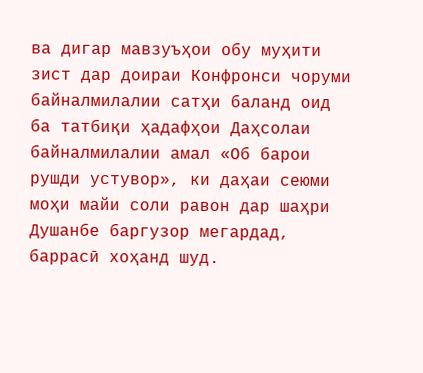ва дигар мавзуъҳои обу муҳити зист дар доираи Конфронси чоруми байналмилалии сатҳи баланд оид ба татбиқи ҳадафҳои Даҳсолаи байналмилалии амал «Об барои рушди устувор», ки даҳаи сеюми моҳи майи соли равон дар шаҳри Душанбе баргузор мегардад, баррасӣ хоҳанд шуд.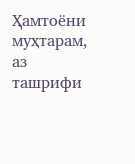Ҳамтоёни муҳтарам, аз ташрифи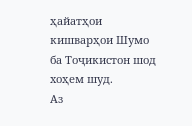ҳайатҳои кишварҳои Шумо ба Тоҷикистон шод хоҳем шуд.
Аз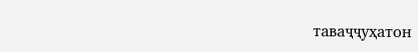таваҷҷуҳатон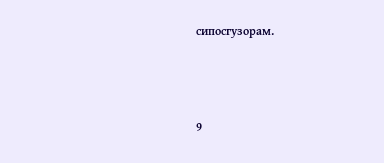сипосгузорам.



9